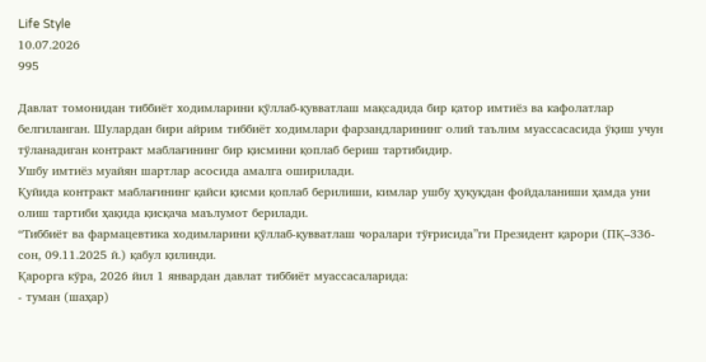Life Style
10.07.2026
995

Давлат томонидан тиббиёт ходимларини қўллаб-қувватлаш мақсадида бир қатор имтиёз ва кафолатлар белгиланган. Шулардан бири айрим тиббиёт ходимлари фарзандларининг олий таълим муассасасида ўқиш учун тўланадиган контракт маблағининг бир қисмини қоплаб бериш тартибидир.
Ушбу имтиёз муайян шартлар асосида амалга оширилади.
Қуйида контракт маблағининг қайси қисми қоплаб берилиши, кимлар ушбу ҳуқуқдан фойдаланиши ҳамда уни олиш тартиби ҳақида қисқача маълумот берилади.
“Тиббиёт ва фармацевтика ходимларини қўллаб-қувватлаш чоралари тўғрисида”ги Президент қарори (ПҚ–336-сон, 09.11.2025 й.) қабул қилинди.
Қарорга кўра, 2026 йил 1 январдан давлат тиббиёт муассасаларида:
- туман (шаҳар)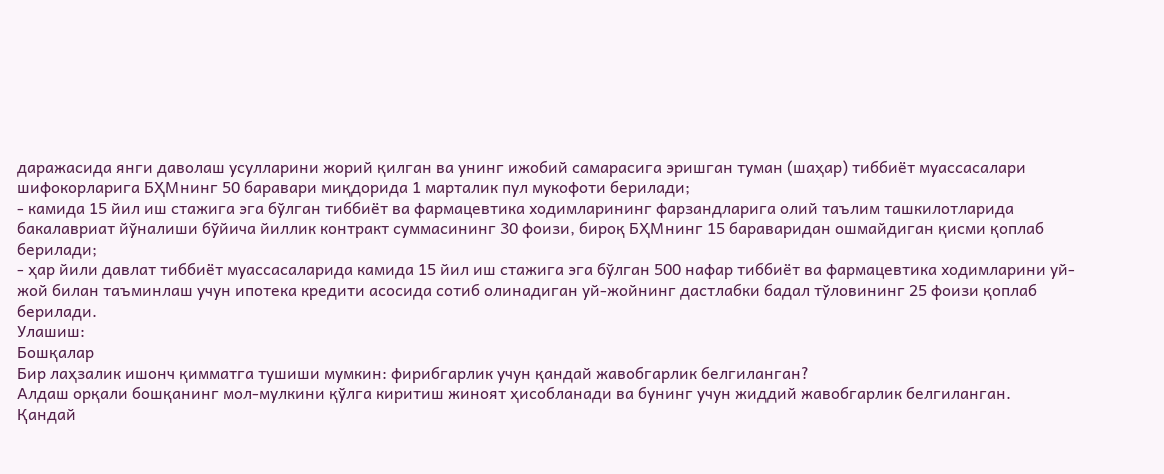даражасида янги даволаш усулларини жорий қилган ва унинг ижобий самарасига эришган туман (шаҳар) тиббиёт муассасалари шифокорларига БҲМнинг 50 баравари миқдорида 1 марталик пул мукофоти берилади;
- камида 15 йил иш стажига эга бўлган тиббиёт ва фармацевтика ходимларининг фарзандларига олий таълим ташкилотларида бакалавриат йўналиши бўйича йиллик контракт суммасининг 30 фоизи, бироқ БҲМнинг 15 бараваридан ошмайдиган қисми қоплаб берилади;
- ҳар йили давлат тиббиёт муассасаларида камида 15 йил иш стажига эга бўлган 500 нафар тиббиёт ва фармацевтика ходимларини уй-жой билан таъминлаш учун ипотека кредити асосида сотиб олинадиган уй-жойнинг дастлабки бадал тўловининг 25 фоизи қоплаб берилади.
Улашиш:
Бошқалар
Бир лаҳзалик ишонч қимматга тушиши мумкин: фирибгарлик учун қандай жавобгарлик белгиланган?
Алдаш орқали бошқанинг мол-мулкини қўлга киритиш жиноят ҳисобланади ва бунинг учун жиддий жавобгарлик белгиланган.
Қандай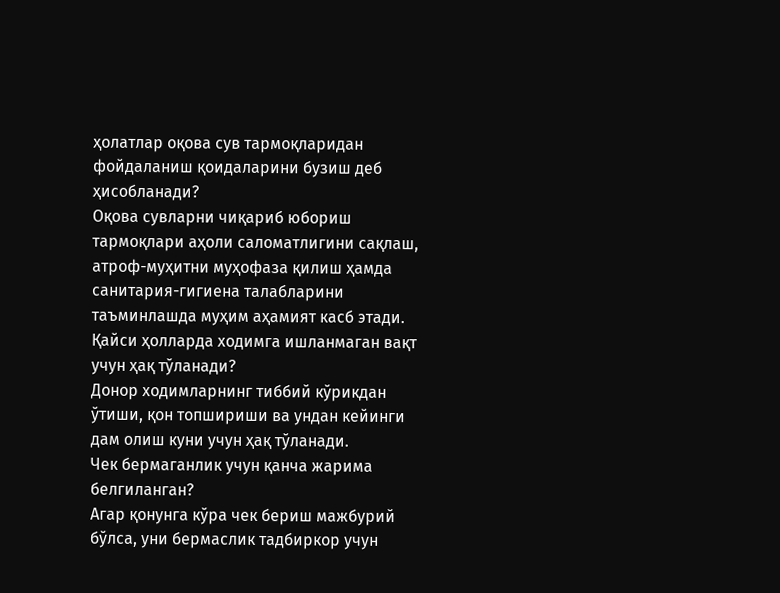ҳолатлар оқова сув тармоқларидан фойдаланиш қоидаларини бузиш деб ҳисобланади?
Оқова сувларни чиқариб юбориш тармоқлари аҳоли саломатлигини сақлаш, атроф-муҳитни муҳофаза қилиш ҳамда санитария-гигиена талабларини таъминлашда муҳим аҳамият касб этади.
Қайси ҳолларда ходимга ишланмаган вақт учун ҳақ тўланади?
Донор ходимларнинг тиббий кўрикдан ўтиши, қон топшириши ва ундан кейинги дам олиш куни учун ҳақ тўланади.
Чек бермаганлик учун қанча жарима белгиланган?
Агар қонунга кўра чек бериш мажбурий бўлса, уни бермаслик тадбиркор учун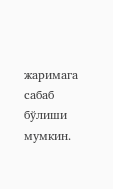жаримага сабаб бўлиши мумкин.